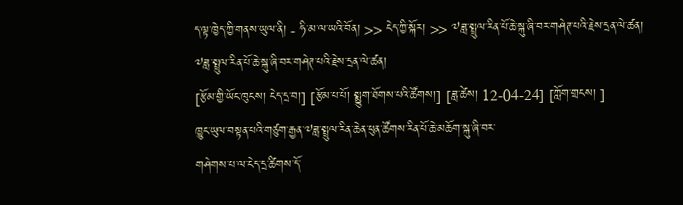ད་ལྟ་ཁྱེད་ཀྱི་གནས་ཡུལ་ནི། - ཧི་མ་ལ་ཡའི་བོན། >> ངེད་ཀྱི་སྐོར། >> ༧ཟླ་སྤྲུལ་རིན་པོ་ཆེ་སྐུ་ཞི་བར་གཤེཊ་པའི་རྗེས་དྲན་ལེ་ཚན།
༧ཟླ་སྤྲུལ་རིན་པོ་ཆེ་སྐུ་ཞི་བར་གཤེཊ་པའི་རྗེས་དྲན་ལེ་ཚན།
[རྩོམ་གྱི་ཡོང་ཁུངས། ངེད་དྲ་བ།] [རྩོམ་པ་པོ། སྨྱུག་ཐོགས་པའི་ཚོགས།] [ཟླ་ཚེས། 12-04-24] [ཀློག་གྲངས། ]
ཁྱུང་ཡུལ་བསྟན་པའི་གཙུག་རྒྱན་༧ཟླ་སྤྲུལ་རིན་ཆེན་ཕུན་ཚོགས་རིན་པོ་ཆེ་མཆོག་སྐུ་ཞི་བར་
གཤེགས་པ་ལ་ངེད་དྲ་ཚིགས་དོ་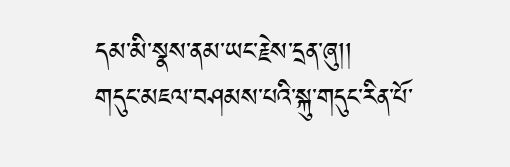དམ་མི་སྣས་ནམ་ཡང་རྗེས་དྲན་ཞུ།།
གདུང་མཇལ་བཤམས་པའི་སྐུ་གདུང་རིན་པོ་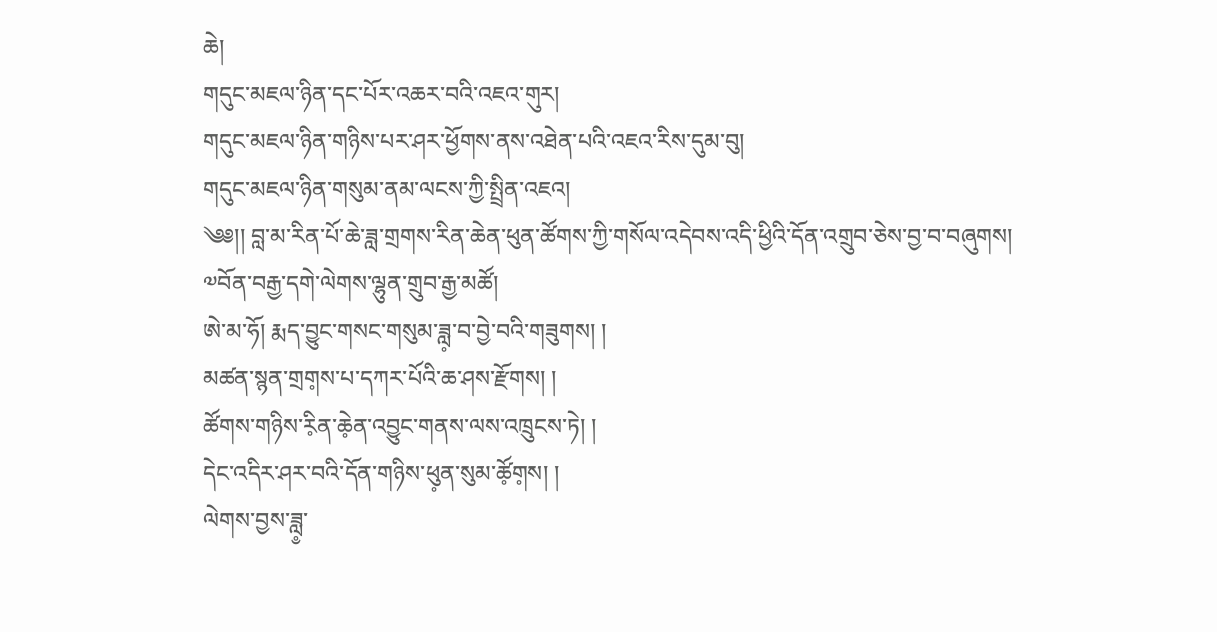ཆེ།
གདུང་མཇལ་ཉིན་དང་པོར་འཆར་བའི་འཇའ་གུར།
གདུང་མཇལ་ཉིན་གཉིས་པར་ཤར་ཕྱོགས་ནས་འཐེན་པའི་འཇའ་རིས་དུམ་བུ།
གདུང་མཇལ་ཉིན་གསུམ་ནམ་ལངས་ཀྱི་སྤྲིན་འཇའ།
༄༅།། བླ་མ་རིན་པོ་ཆེ་ཟླ་གྲགས་རིན་ཆེན་ཕུན་ཚོགས་ཀྱི་གསོལ་འདེབས་འདི་ཕྱིའི་དོན་འགྲུབ་ཅེས་བྱ་བ་བཞུགས།
༧བོན་བརྒྱ་དགེ་ལེགས་ལྷུན་གྲུབ་རྒྱ་མཚོ།
ཨེ་མ་ཧོ། རྨད་བྱུང་གསང་གསུམ་ཟླ༷་བ་བྱེ་བའི་གཟུགས། །
མཚན་སྙན་གྲག༷ས་པ་དཀར་པོའི་ཆ་ཤས་རྫོགས། །
ཚོགས་གཉིས་རི༷ན་ཆེ༷ན་འབྱུང་གནས་ལས་འཁྲུངས་ཏེ། །
དེང་འདིར་ཤར་བའི་དོན་གཉིས་ཕུ༷ན་སུམ་ཚོ༷ག༷ས། །
ལེགས་བྱས་ཟླ༵་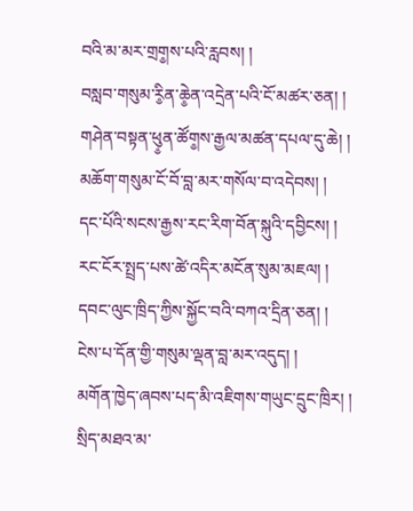བའི་མ་མར་གྲག༵ས་པའི་རླབས། །
བསླབ་གསུམ་རི༵ན་ཆེ༵ན་འདྲེན་པའི་ངོ་མཚར་ཅན། །
གཤེན་བསྟན་ཕུ༵ན་ཚོག༵ས་རྒྱལ་མཚན་དཔལ་དུ་ཆེ། །
མཆོག་གསུམ་ངོ་བོ་བླ་མར་གསོལ་བ་འདེབས། །
དང་པོའི་སངས་རྒྱས་རང་རིག་བོན་སྐུའི་དབྱིངས། །
རང་ངོར་སྤྲད་པས་ཚེ་འདིར་མངོན་སུམ་མཇལ། །
དབང་ལུང་ཁྲིད་ཀྱིས་སྐྱོང་བའི་བཀའ་དྲིན་ཅན། །
ངེས་པ་དོན་གྱི་གསུམ་ལྡན་བླ་མར་འདུད། །
མགོན་ཁྱེད་ཞབས་པད་མི་འཇིགས་གཡུང་དྲུང་ཁྲིར། །
སྲིད་མཐའ་མ་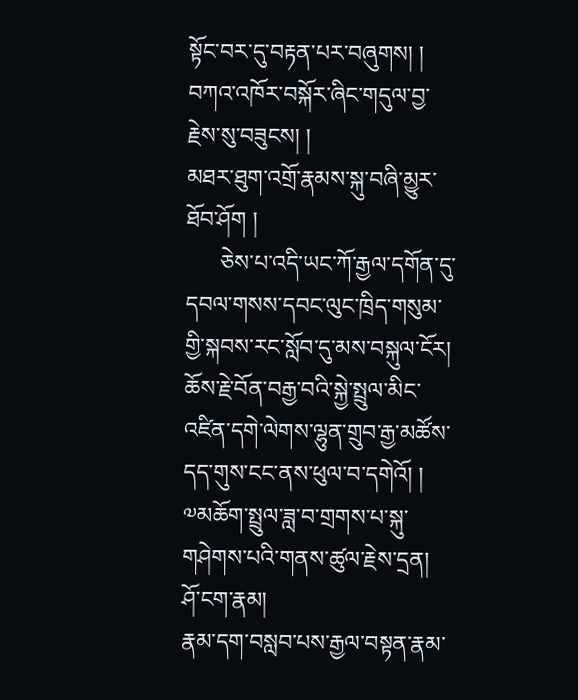སྟོང་བར་དུ་བརྟན་པར་བཞུགས། །
བཀའ་འཁོར་བསྐོར་ཞིང་གདུལ་བྱ་རྗེས་སུ་བཟུངས། །
མཐར་ཐུག་འགྲོ་རྣམས་སྐུ་བཞི་མྱུར་ཐོབ་ཤོག །
      ཅེས་པ་འདི་ཡང་ཀོ་རྒྱལ་དགོན་དུ་དབལ་གསས་དབང་ལུང་ཁྲིད་གསུམ་གྱི་སྐབས་རང་སློབ་དུ་མས་བསྐུལ་ངོར། ཆོས་རྗེ་བོན་བརྒྱ་བའི་སྐྱེ་སྤྲུལ་མིང་འཛིན་དགེ་ལེགས་ལྷུན་གྲུབ་རྒྱ་མཚོས་དད་གུས་ངང་ནས་ཕུལ་བ་དགེའོ། །
༧མཆོག་སྤྲུལ་ཟླ་བ་གྲགས་པ་སྐུ་གཤེགས་པའི་གནས་ཚུལ་རྗེས་དྲན།
ཤོ་ངག་རྣམ།
རྣམ་དག་བསླབ་པས་རྒྱལ་བསྟན་རྣམ་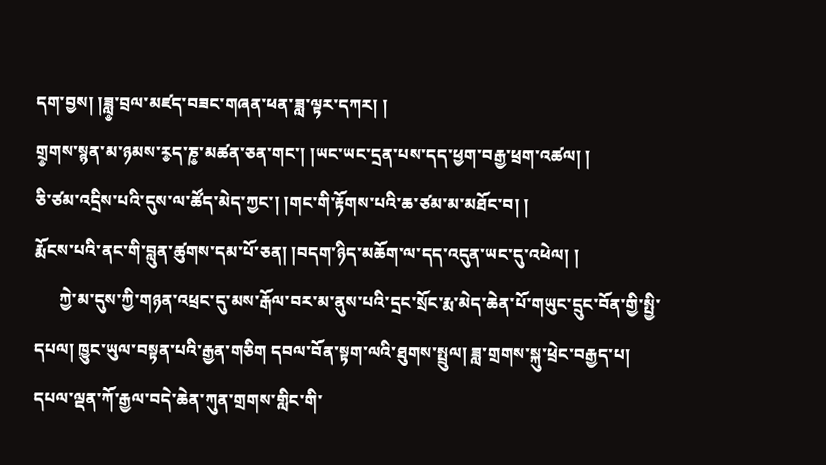དག་བྱས། །ཟླ༵་བྲལ་མཛད་བཟང་གཞན་ཕན་ཟླ་ལྟར་དཀར། །
གྲ༵གས་སྙན་མ་ཉམས་ར༵ད་ཎ༵་མཚན་ཅན་གང་། །ཡང་ཡང་དྲན་པས་དད་ཕྱག་བརྒྱ་ཕྲག་འཚལ། །
ཅི་ཙམ་འདྲིས་པའི་དུས་ལ་ཚོད་མེད་ཀྱང་། །གང་གི་རྟོགས་པའི་ཆ་ཙམ་མ་མཐོང་བ། །
རྨོངས་པའི་ནང་གི་བླུན་ཚུགས་དམ་པོ་ཅན། །བདག་ཉིད་མཆོག་ལ་དད་འདུན་ཡང་དུ་འཕེལ། །
      ཀྱེ་མ་དུས་ཀྱི་གཉན་འཕྲང་དུ་མས་རྒོལ་བར་མ་ནུས་པའི་དྲང་སྲོང་རྨ་མེད་ཆེན་པོ་གཡུང་དྲུང་བོན་གྱི་སྤྱི་དཔལ། ཁྱུང་ཡུལ་བསྟན་པའི་རྒྱན་གཅིག དབལ་བོན་སྟག་ལའི་ཐུགས་སྤྲུལ། ཟླ་གྲགས་སྐུ་ཕྲེང་བརྒྱད་པ། དཔལ་ལྡན་ཀོ་རྒྱལ་བདེ་ཆེན་ཀུན་གྲགས་གླིང་གི་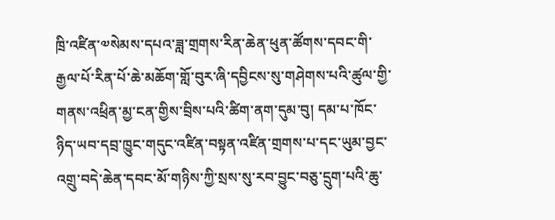ཁྲི་འཛིན་༧སེམས་དཔའ་ཟླ་གྲགས་རིན་ཆེན་ཕུན་ཚོགས་དབང་གི་རྒྱལ་པོ་རིན་པོ་ཆེ་མཆོག་གློ་བུར་ཞི་དབྱིངས་སུ་གཤེགས་པའི་ཚུལ་གྱི་གནས་འཕྲིན་མྱ་ངན་གྱིས་བྲིས་པའི་ཚིག་ནག་དུམ་བུ། དམ་པ་ཁོང་ཉིད་ཡབ་དབྲ་ཁྱུང་གདུང་འཛིན་བསྟན་འཛིན་གྲགས་པ་དང་ཡུམ་བྱང་འགྲུ་བདེ་ཆེན་དབང་མོ་གཉིས་ཀྱི་སྲས་སུ་རབ་བྱུང་བཅུ་དྲུག་པའི་ཆུ་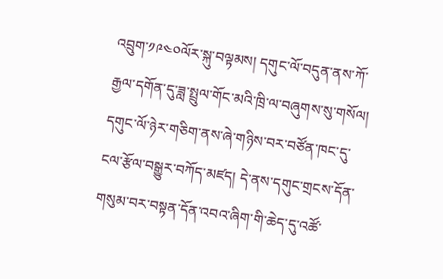འབྲུག་༡༩༤༠ལོར་སྐུ་བལྟམས། དགུང་ལོ་བདུན་ནས་ཀོ་རྒྱལ་དགོན་དུ་ཟླ་སྤྲུལ་གོང་མའི་ཁྲི་ལ་བཞུགས་སུ་གསོལ། དགུང་ལོ་ཉེར་གཅིག་ནས་ཞེ་གཉིས་བར་བཙོན་ཁང་དུ་ངལ་རྩོལ་བསྒྱུར་བཀོད་མཛད། དེ་ནས་དགུང་གྲངས་དོན་གསུམ་བར་བསྟན་དོན་འབའ་ཞིག་གི་ཆེད་དུ་འཚོ་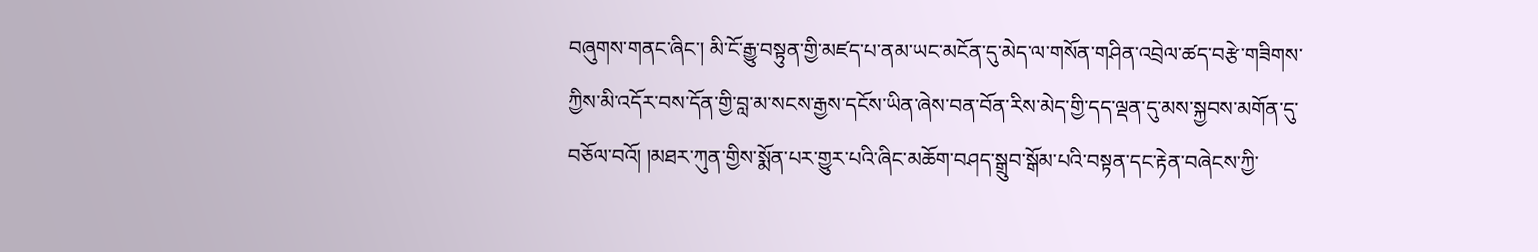བཞུགས་གནང་ཞིང་། མི་ངོ་རྒྱུ་བསྟུན་གྱི་མཛད་པ་ནམ་ཡང་མངོན་དུ་མེད་ལ་གསོན་གཤིན་འབྲེལ་ཚད་བརྩེ་གཟིགས་ཀྱིས་མི་འདོར་བས་དོན་གྱི་བླ་མ་སངས་རྒྱས་དངོས་ཡིན་ཞེས་བན་བོན་རིས་མེད་གྱི་དད་ལྡན་དུ་མས་སྐྱབས་མགོན་དུ་བཅོལ་བའོ། །མཐར་ཀུན་གྱིས་སྨོན་པར་གྱུར་པའི་ཞིང་མཆོག་བཤད་སྒྲུབ་སྒོམ་པའི་བསྟན་དང་རྟེན་བཞེངས་ཀྱི་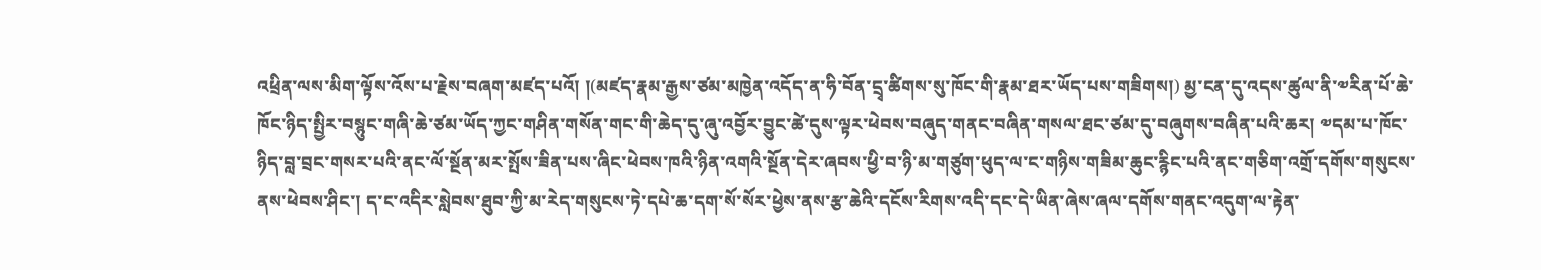འཕྲིན་ལས་མིག་ལྟོས་འོས་པ་རྗེས་བཞག་མཛད་པའོ། །(མཛད་རྣམ་རྒྱས་ཙམ་མཁྱེན་འདོད་ན་ཧི་བོན་དྲྭ་ཚིགས་སུ་ཁོང་གི་རྣམ་ཐར་ཡོད་པས་གཟིགས།) མྱ་ངན་དུ་འདས་ཚུལ་ནི་༧རིན་པོ་ཆེ་ཁོང་ཉིད་སྤྱིར་བསྙུང་གཞི་ཆེ་ཙམ་ཡོད་ཀྱང་གཤིན་གསོན་གང་གི་ཆེད་དུ་ཞུ་འབྱོར་བྱུང་ཚེ་དུས་ལྟར་ཕེབས་བཞུད་གནང་བཞིན་གསལ་ཐང་ཙམ་དུ་བཞུགས་བཞིན་པའི་ཆར། ༧དམ་པ་ཁོང་ཉིད་བླ་བྲང་གསར་པའི་ནང་ལོ་སྔོན་མར་སྤོས་ཟིན་པས་ཞིང་ཕེབས་ཁའི་ཉིན་འགའི་སྔོན་དེར་ཞབས་ཕྱི་བ་ཉི་མ་གཙུག་ཕུད་ལ་ང་གཉིས་གཟིམ་ཆུང་རྙིང་པའི་ནང་གཅིག་འགྲོ་དགོས་གསུངས་ནས་ཕེབས་ཤིང་། ད་ང་འདིར་སླེབས་ཐུབ་ཀྱི་མ་རེད་གསུངས་ཏེ་དཔེ་ཆ་དག་སོ་སོར་ཕྱེས་ནས་རྩ་ཆེའི་དངོས་རིགས་འདི་དང་དེ་ཡིན་ཞེས་ཞལ་དགོས་གནང་འདུག་ལ་རྟེན་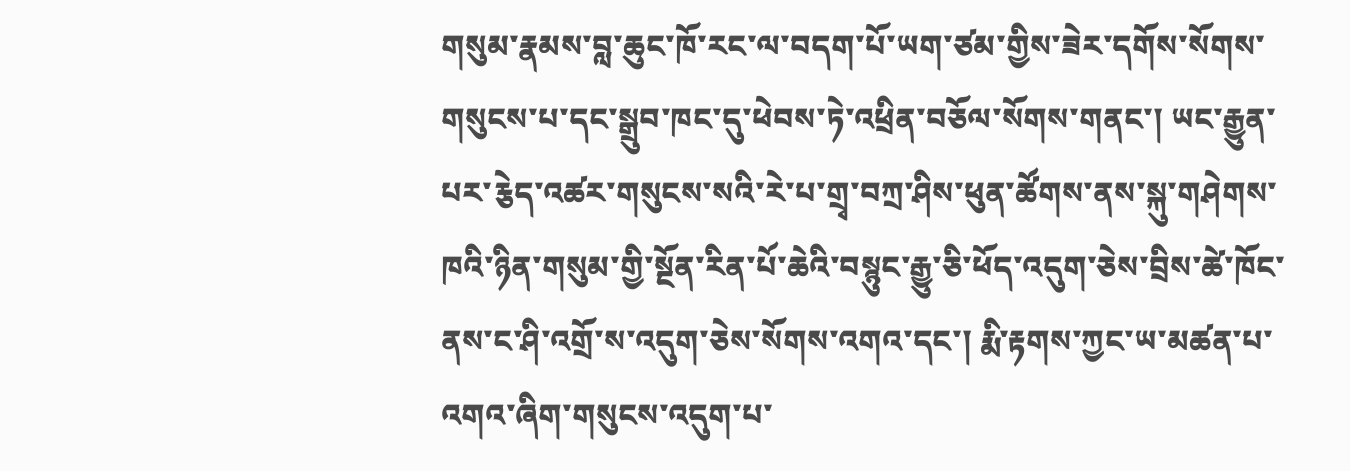གསུམ་རྣམས་བླ་ཆུང་ཁོ་རང་ལ་བདག་པོ་ཡག་ཙམ་གྱིས་ཟེར་དགོས་སོགས་གསུངས་པ་དང་སྒྲུབ་ཁང་དུ་ཕེབས་ཏེ་འཕྲིན་བཅོལ་སོགས་གནང་། ཡང་རྒྱུན་པར་རྕེད་འཚར་གསུངས་སའི་རེ་པ་གྲྭ་བཀྲ་ཤིས་ཕུན་ཚོགས་ནས་སྐུ་གཤེགས་ཁའི་ཉིན་གསུམ་གྱི་སྔོན་རིན་པོ་ཆེའི་བསྙུང་རྒྱུ་ཅི་ཕོད་འདུག་ཅེས་བྲིས་ཚེ་ཁོང་ནས་ང་ཤི་འགྲོ་ས་འདུག་ཅེས་སོགས་འགའ་དང་། རྨི་རྟགས་ཀྱང་ཡ་མཚན་པ་འགའ་ཞིག་གསུངས་འདུག་པ་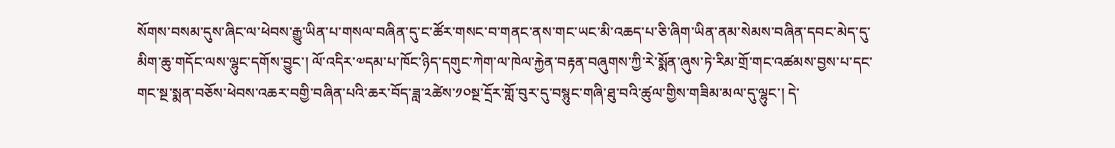སོགས་བསམ་དུས་ཞིང་ལ་ཕེབས་རྒྱུ་ཡིན་པ་གསལ་བཞིན་དུ་ང་ཚོར་གསང་བ་གནང་ནས་གང་ཡང་མི་འཆད་པ་ཅི་ཞིག་ཡིན་ནམ་སེམས་བཞིན་དབང་མེད་དུ་མིག་ཆུ་གདོང་ལས་ལྷུང་དགོས་བྱུང་། ལོ་འདིར་༧དམ་པ་ཁོང་ཉིད་དགུང་ཀེག་ལ་ཁེལ་རྐྱེན་བརྟན་བཞུགས་ཀྱི་རེ་སྨོན་ཞུས་ཏེ་རིམ་གྲོ་གང་འཚམས་བྱས་པ་དང་གང་སྔ་སྨན་བཅོས་ཕེབས་འཆར་བགྱི་བཞིན་པའི་ཆར་བོད་ཟླ་༢ཚེས་༡༠སྔ་དྲོར་གློ་བུར་དུ་བསྙུང་གཞི་ཐུ་བའི་ཚུལ་གྱིས་གཟིམ་མལ་དུ་ལྷུང་། དེ་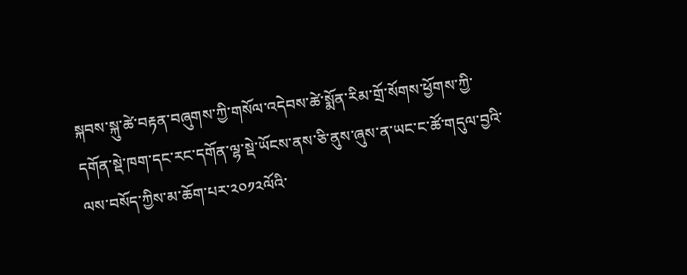སྐབས་སྐུ་ཚེ་བརྟན་བཞུགས་ཀྱི་གསོལ་འདེབས་ཚེ་སྨོན་རིམ་གྲོ་སོགས་ཕྱོགས་ཀྱི་དགོན་སྡེ་ཁག་དང་རང་དགོན་ལྷ་སྡེ་ཡོངས་ནས་ཅི་ནུས་ཞུས་ན་ཡང་ང་ཚོ་གདུལ་བྱའི་ལས་བསོད་ཀྱིས་མ་ཆོག་པར་༢༠༡༢ལོའི་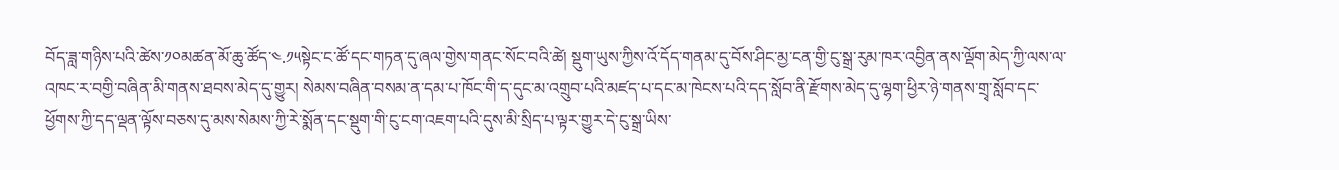བོད་ཟླ་གཉིས་པའི་ཚེས་༡༠མཚན་མོ་ཆུ་ཚོད་༤.༡༥སྟེང་ང་ཚོ་དང་གཏན་དུ་ཞལ་གྱེས་གནང་སོང་བའི་ཚེ། སྡུག་ཡུས་ཀྱིས་འོ་དོད་གནམ་དུ་བོས་ཤིང་མྱ་ངན་གྱི་ངུ་སྒྲ་རུམ་ཁར་འབྱིན་ནས་ལྡོག་མེད་ཀྱི་ལས་ལ་འཁང་ར་བགྱི་བཞིན་མི་གནས་ཐབས་མེད་དུ་གྱུར། སེམས་བཞིན་བསམ་ན་དམ་པ་ཁོང་གི་ད་དུང་མ་འགྲུབ་པའི་མཛད་པ་དང་མ་ཁེངས་པའི་དད་སློབ་ནི་རྫོགས་མེད་དུ་ལྷག་ཕྱིར་ཉེ་གནས་གྲྭ་སློབ་དང་ཕྱོགས་ཀྱི་དད་ལྡན་ལྟོས་བཅས་དུ་མས་སེམས་ཀྱི་རེ་སྨོན་དང་སྡུག་གི་ངུ་ངག་འཇག་པའི་དུས་མི་སྲིད་པ་ལྟར་གྱུར་དེ་ངུ་སྒྲ་ཡིས་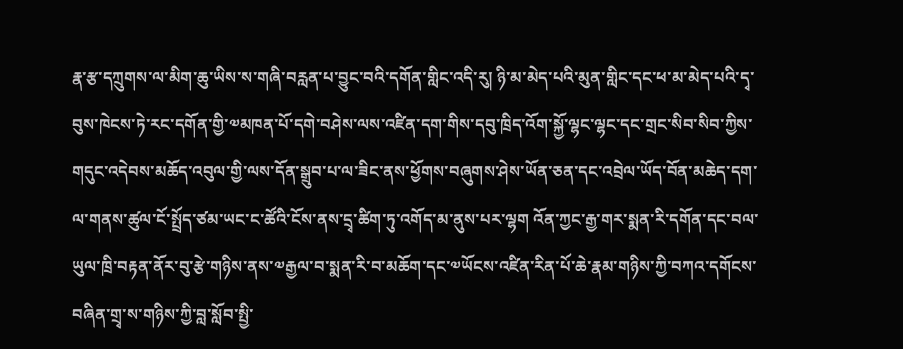རྣ་རྩ་དཀྲུགས་ལ་མིག་ཆུ་ཡིས་ས་གཞི་བརླན་པ་བྱུང་བའི་དགོན་གླིང་འདི་རུ། ཉི་མ་མེད་པའི་མུན་གླིང་དང་ཕ་མ་མེད་པའི་དྭ་བུས་ཁེངས་ཏེ་རང་དགོན་གྱི་༧མཁན་པོ་དགེ་བཤེས་ལས་འཛིན་དག་གིས་དབུ་ཁྲིད་འོག་སྐྱོ་ལྷང་ལྷང་དང་གྲང་སིབ་སིབ་ཀྱིས་གདུང་འདེབས་མཆོད་འབུལ་གྱི་ལས་དོན་སྒྲུབ་པ་ལ་ཟིང་ནས་ཕྱོགས་བཞུགས་ཤེས་ཡོན་ཅན་དང་འབྲེལ་ཡོད་བོན་མཆེད་དག་ལ་གནས་ཚུལ་ངོ་སྤྲོད་ཙམ་ཡང་ང་ཚོའི་ངོས་ནས་དྲྭ་ཚིག་ཏུ་འགོད་མ་ནུས་པར་ལྷག འོན་ཀྱང་རྒྱ་གར་སྨན་རི་དགོན་དང་བལ་ཡུལ་ཁྲི་བརྟན་ནོར་བུ་རྩེ་གཉིས་ནས་༧རྒྱལ་བ་སྨན་རི་བ་མཆོག་དང་༧ཡོངས་འཛིན་རིན་པོ་ཆེ་རྣམ་གཉིས་ཀྱི་བཀའ་དགོངས་བཞིན་གྲྭ་ས་གཉིས་ཀྱི་བླ་སློབ་སྤྱི་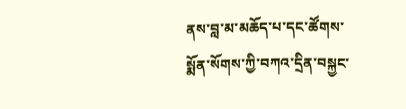ནས་བླ་མ་མཆོད་པ་དང་ཚོགས་སྨོན་སོགས་ཀྱི་བཀའ་དྲིན་བསྐྱང་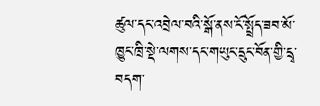ཚུལ་དང་འབྲེལ་བའི་སྒོ་ནས་ངོ་སྤྲོད་ཟབ་མོ་ཁྱུང་ཁྲི་སྡེ་ལགས་དང་གཡུང་དྲུང་བོན་གྱི་དྲྭ་བདག་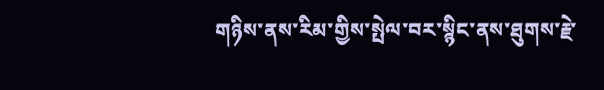གཉིས་ནས་རིམ་གྱིས་སྤེལ་བར་སྙིང་ནས་ཐུགས་རྗེ་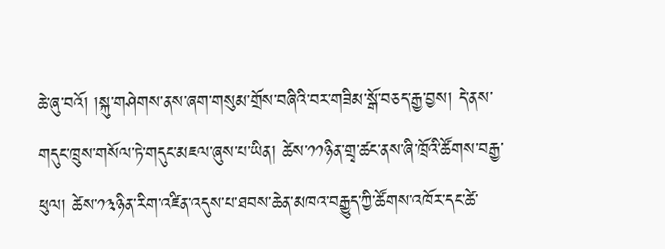ཆེ་ཞུ་བའོ། །སྐུ་གཤེགས་ནས་ཞག་གསུམ་གྲོས་བཞིའི་བར་གཟིམ་སྒོ་བཅད་རྒྱ་བྱས། དེ་ནས་གདུང་ཁྲུས་གསོལ་ཏེ་གདུང་མཇལ་ཞུས་པ་ཡིན། ཚེས་༡༡ཉིན་གྲྭ་ཚང་ནས་ཞི་ཁྲོའི་ཚོགས་བརྒྱ་ཕུལ། ཚེས་༡༣ཉིན་རིག་འཛིན་འདུས་པ་ཐབས་ཆེན་མཁའ་བརྒྱུད་ཀྱི་ཚོགས་འཁོར་དང་ཚེ་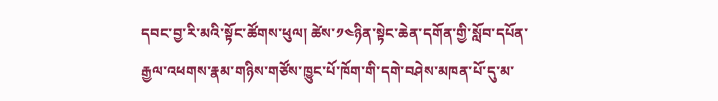དབང་བྱ་རི་མའི་སྟོང་ཚོགས་ཕུལ། ཚེས་༡༤ཉིན་སྟེང་ཆེན་དགོན་གྱི་སློབ་དཔོན་རྒྱལ་འཕགས་རྣམ་གཉིས་གཙོས་ཁྱུང་པོ་ཁོག་གི་དགེ་བཤེས་མཁན་པོ་དུ་མ་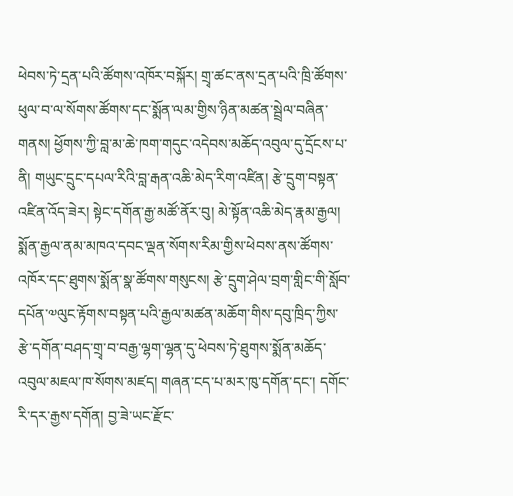ཕེབས་ཏེ་དྲན་པའི་ཚོགས་འཁོར་བསྐོར། གྲྭ་ཚང་ནས་དྲན་པའི་ཁྲི་ཚོགས་ཕུལ་བ་ལ་སོགས་ཚོགས་དང་སྨོན་ལམ་གྱིས་ཉིན་མཚན་སྦྲེལ་བཞིན་གནས། ཕྱོགས་ཀྱི་བླ་མ་ཆེ་ཁག་གདུང་འདེབས་མཆོད་འབུལ་དུ་དྲོངས་པ་ནི། གཡུང་དྲུང་དཔལ་རིའི་བླ་རྒན་འཆི་མེད་རིག་འཛིན། རྩེ་དྲུག་བསྟན་འཛིན་འོད་ཟེར། སྟེང་དགོན་རྒྱ་མཚོ་ནོར་བུ། མེ་སྟོན་འཆི་མེད་རྣམ་རྒྱལ། སྨོན་རྒྱལ་ནམ་མཁའ་དབང་ལྡན་སོགས་རིམ་གྱིས་ཕེབས་ནས་ཚོགས་འཁོར་དང་ཐུགས་སྨོན་སྣ་ཚོགས་གསུངས། རྩེ་དྲུག་ཤེལ་བྲག་གླིང་གི་སློབ་དཔོན་༧ལུང་རྟོགས་བསྟན་པའི་རྒྱལ་མཚན་མཆོག་གིས་དབུ་ཁྲིད་ཀྱིས་རྩེ་དགོན་བཤད་གྲྭ་བ་བརྒྱ་ལྷག་ལྷན་དུ་ཕེབས་ཏེ་ཐུགས་སྨོན་མཆོད་འབུལ་མཇལ་ཁ་སོགས་མཛད། གཞན་ངད་པ་མར་ཁུ་དགོན་དང་། དགོང་རི་དར་རྒྱས་དགོན། བྱ་ཟེ་ཡང་རྫོང་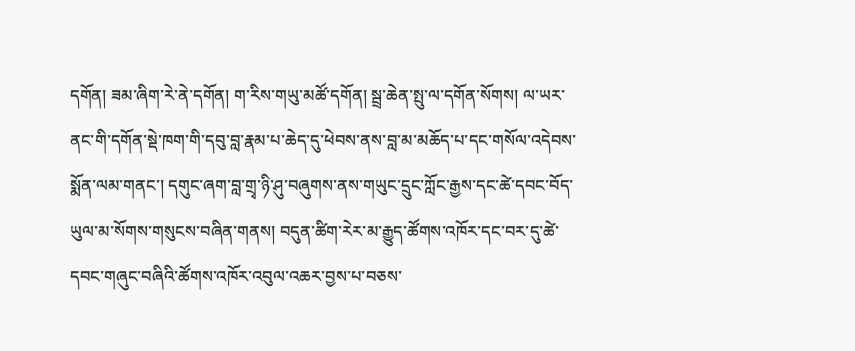དགོན། ཟམ་ཞིག་རེ་ནེ་དགོན། ག་རིས་གཡུ་མཚོ་དགོན། སྦྲ་ཆེན་སྤུ་ལ་དགོན་སོགས། ལ་ཡར་ནང་གི་དགོན་སྡེ་ཁག་གི་དབུ་བླ་རྣམ་པ་ཆེད་དུ་ཕེབས་ནས་བླ་མ་མཆོད་པ་དང་གསོལ་འདེབས་སྨོན་ལམ་གནང་། དགུང་ཞག་བླ་གྲྭ་ཉི་ཤུ་བཞུགས་ནས་གཡུང་དྲུང་ཀློང་རྒྱས་དང་ཚེ་དབང་བོད་ཡུལ་མ་སོགས་གསུངས་བཞིན་གནས། བདུན་ཚིག་རེར་མ་རྒྱུད་ཚོགས་འཁོར་དང་བར་དུ་ཚེ་དབང་གཞུང་བཞིའི་ཚོགས་འཁོར་འབུལ་འཆར་བྱས་པ་བཅས་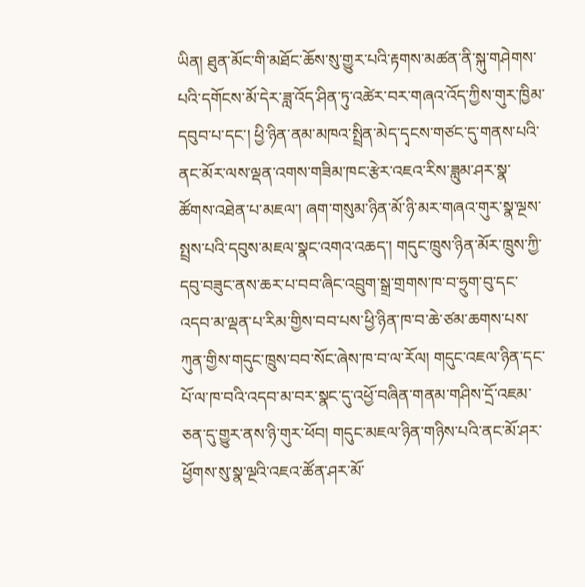ཡིན། ཐུན་མོང་གི་མཐོང་ཆོས་སུ་གྱུར་པའི་རྟགས་མཚན་ནི་སྐུ་གཤེགས་པའི་དགོངས་མོ་དེར་ཟླ་འོད་ཤིན་ཏུ་འཚེར་བར་གཞའ་འོད་ཀྱིས་གུར་ཁྱིམ་དབུབ་པ་དང་། ཕྱི་ཉིན་ནམ་མཁའ་སྤྲིན་མེད་དྭངས་གཙང་དུ་གནས་པའི་ནང་མོར་ལས་ལྡན་འགས་གཟིམ་ཁང་རྩེར་འཇའ་རིས་ཟླུམ་ཤར་སྣ་ཚོགས་འཐེན་པ་མཇལ་། ཞག་གསུམ་ཉིན་མོ་ཉི་མར་གཞའ་གུར་སྣ་ལྔས་སྤྲས་པའི་དབུས་མཇལ་སྣང་འགའ་འཆད་། གདུང་ཁྲུས་ཉིན་མོར་ཁྲུས་ཀྱི་དབུ་བཟུང་ནས་ཆར་པ་བབ་ཞིང་འབྲུག་སྒྲ་གྲགས་ཁ་བ་ཧྲུག་བུ་དང་འདབ་མ་ལྡན་པ་རིམ་གྱིས་བབ་པས་ཕྱི་ཉིན་ཁ་བ་ཆེ་ཙམ་ཆགས་པས་ཀུན་གྱིས་གདུང་ཁྲུས་བབ་སོང་ཞེས་ཁ་བ་ལ་རོལ། གདུང་འཇལ་ཉིན་དང་པོ་ལ་ཁ་བའི་འདབ་མ་བར་སྣང་དུ་འཕྱོ་བཞིན་གནམ་གཤིས་དྲོ་འཇམ་ཅན་དུ་གྱུར་ནས་ཉི་གུར་ཕོབ། གདུང་མཇལ་ཉིན་གཉིས་པའི་ནང་མོ་ཤར་ཕྱོགས་སུ་སྣ་ལྔའི་འཇའ་ཚོན་ཤར་མོ་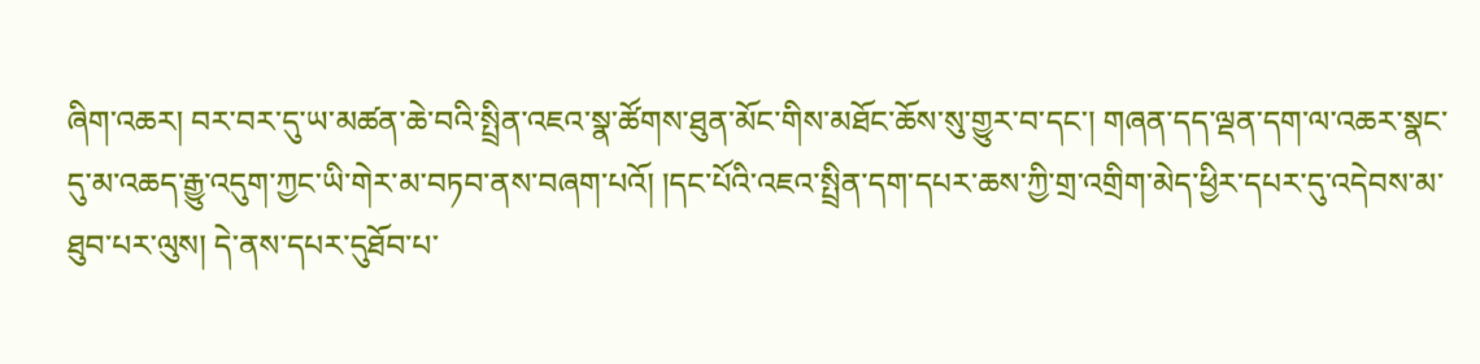ཞིག་འཆར། བར་བར་དུ་ཡ་མཚན་ཆེ་བའི་སྤྲིན་འཇའ་སྣ་ཚོགས་ཐུན་མོང་གིས་མཐོང་ཆོས་སུ་གྱུར་བ་དང་། གཞན་དད་ལྡན་དག་ལ་འཆར་སྣང་དུ་མ་འཆད་རྒྱུ་འདུག་ཀྱང་ཡི་གེར་མ་བཏབ་ནས་བཞག་པའོ། །དང་པོའི་འཇའ་སྤྲིན་དག་དཔར་ཆས་ཀྱི་གྲ་འགྲིག་མེད་ཕྱིར་དཔར་དུ་འདེབས་མ་ཐུབ་པར་ལུས། དེ་ནས་དཔར་དུཐོབ་པ་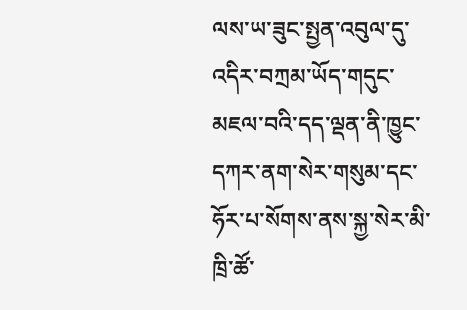ལས་ཡ་ཟུང་སྤྱན་འབུལ་དུ་འདིར་བཀྲམ་ཡོད་གདུང་མཇལ་བའི་དད་ལྡན་ནི་ཁྱུང་དཀར་ནག་སེར་གསུམ་དང་ཧོར་པ་སོགས་ནས་སྐྱ་སེར་མི་ཁྲི་ཚོ་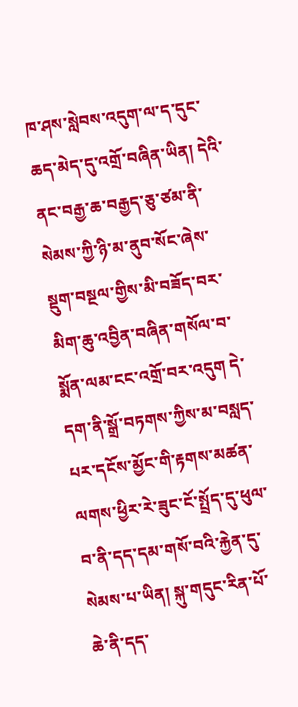ཁ་ཤས་སླེབས་འདུག་ལ་ད་དུང་ཆད་མེད་དུ་འགྲོ་བཞིན་ཡིན། དེའི་ནང་བརྒྱ་ཆ་བརྒྱད་ཅུ་ཙམ་ནི་སེམས་ཀྱི་ཉི་མ་ནུབ་སོང་ཞེས་སྡུག་བསྔལ་གྱིས་མི་བཟོད་བར་མིག་ཆུ་འབྱིན་བཞིན་གསོལ་བ་སྨོན་ལམ་ངང་འགྲོ་བར་འདུག དེ་དག་ནི་སྒྲོ་བཏགས་ཀྱིས་མ་བསླད་པར་དངོས་མྱོང་གི་རྟགས་མཚན་ལགས་ཕྱིར་རེ་ཟུང་ངོ་སྤྲོད་དུ་ཕུལ་བ་ནི་དད་དམ་གསོ་བའི་རྐྱེན་དུ་སེམས་པ་ཡིན། སྐུ་གདུང་རིན་པོ་ཆེ་ནི་དད་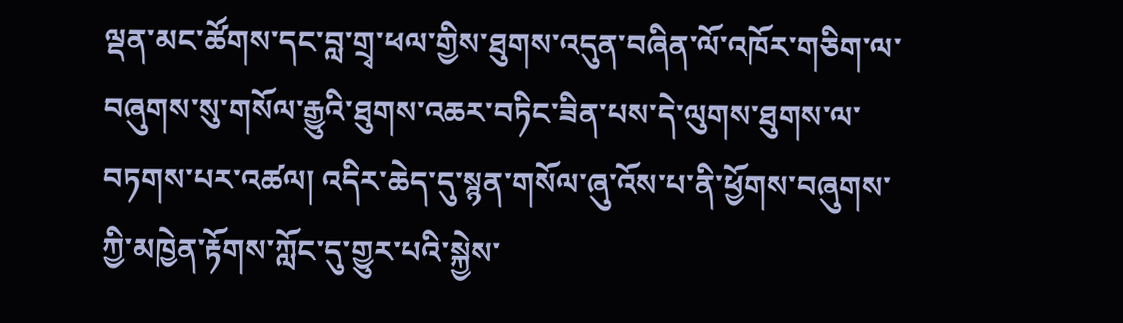ལྡན་མང་ཚོགས་དང་བླ་གྲྭ་ཕལ་གྱིས་ཐུགས་འདུན་བཞིན་ལོ་འཁོར་གཅིག་ལ་བཞུགས་སུ་གསོལ་རྒྱུའི་ཐུགས་འཆར་བཏིང་ཟིན་པས་དེ་ལུགས་ཐུགས་ལ་བཏགས་པར་འཚལ། འདིར་ཆེད་དུ་སྙན་གསོལ་ཞུ་འོས་པ་ནི་ཕྱོགས་བཞུགས་ཀྱི་མཁྱེན་རྟོགས་ཀློང་དུ་གྱུར་པའི་སྐྱེས་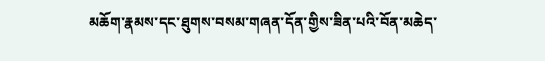མཆོག་རྣམས་དང་ཐུགས་བསམ་གཞན་དོན་གྱིས་ཟིན་པའི་བོན་མཆེད་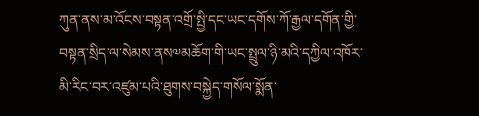ཀུན་ནས་མ་འོངས་བསྟན་འགྲོ་སྤྱི་དང་ཡང་དགོས་ཀོ་རྒྱལ་དགོན་གྱི་བསྟན་སྲིད་ལ་སེམས་ནས༧མཆོག་གི་ཡང་སྤྲུལ་ཉི་མའི་དཀྱིལ་འཁོར་མི་རིང་བར་འཛུམ་པའི་ཐུགས་བསྐྱེད་གསོལ་སྨོན་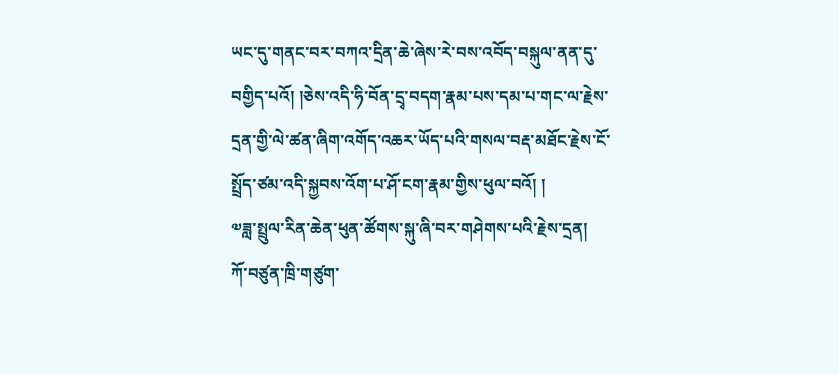ཡང་དུ་གནང་བར་བཀའ་དྲིན་ཆེ་ཞེས་རེ་བས་འབོད་བསྐུལ་ནན་དུ་བགྱིད་པའོ། །ཅེས་འདི་ཧི་བོན་དྲྭ་བདག་རྣམ་པས་དམ་པ་གང་ལ་རྗེས་དྲན་གྱི་ལེ་ཚན་ཞིག་འགོད་འཆར་ཡོད་པའི་གསལ་བརྡ་མཐོང་རྗེས་ངོ་སྤྲོད་ཙམ་འདི་སྐྱབས་འོག་པ་ཤོ་ངག་རྣམ་གྱིས་ཕུལ་བའོ། །
༧ཟླ་སྤྲུལ་རིན་ཆེན་ཕུན་ཚོགས་སྐུ་ཞི་བར་གཤེགས་པའི་རྗེས་དྲན།
ཀོ་བཙུན་ཁྲི་གཙུག་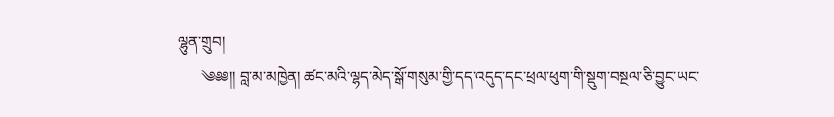ལྷུན་གྲུབ།
      ༄༅༅།། བླ་མ་མཁྱེན། ཚང་མའི་ལྷད་མེད་སྒོ་གསུམ་གྱི་དད་འདུད་དང་ཕྲལ་ཕུག་གི་སྡུག་བསྔལ་ཅི་བྱུང་ཡང་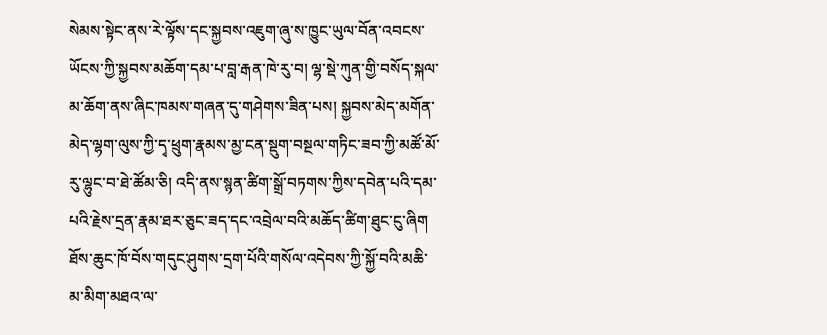སེམས་སྟེང་ནས་རེ་ལྟོས་དང་སྐྱབས་འཇུག་ཞུ་ས་ཁྱུང་ཡུལ་བོན་འབངས་ཡོངས་ཀྱི་སྐྱབས་མཆོག་དམ་པ་བླ་རྒན་ཁེ་རུ་བ། ལྷ་སྡེ་ཀུན་གྱི་བསོད་སྐལ་མ་ཆོག་ནས་ཞིང་ཁམས་གཞན་དུ་གཤེགས་ཟིན་པས། སྐྱབས་མེད་མགོན་མེད་ལྷག་ལུས་ཀྱི་དྭ་ཕྲུག་རྣམས་མྱ་ངན་སྡུག་བསྔལ་གཏིང་ཟབ་ཀྱི་མཚོ་མོ་རུ་ལྷུང་བ་ཐེ་ཚོམ་ཅི། འདི་ནས་སྙན་ཚིག་སྒྲོ་བཏགས་ཀྱིས་དབེན་པའི་དམ་པའི་རྗེས་དྲན་རྣམ་ཐར་ཅུང་ཟད་དང་འབྲེལ་བའི་མཆོད་ཚིག་ཐུང་ངུ་ཞིག ཐོས་ཆུང་ཁོ་བོས་གདུང་ཤུགས་དྲག་པོའི་གསོལ་འདེབས་ཀྱི་སྐྱོ་བའི་མཆི་མ་མིག་མཐའ་ལ་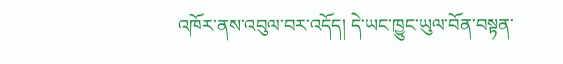འཁོར་ནས་འབུལ་བར་འདོད། དེ་ཡང་ཁྱུང་ཡུལ་བོན་བསྟན་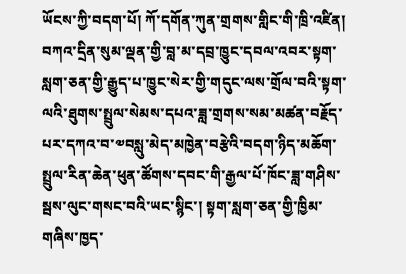ཡོངས་ཀྱི་བདག་པོ། ཀོ་དགོན་ཀུན་གྲགས་གླིང་གི་ཁྲི་འཛིན། བཀའ་དྲིན་སུམ་ལྡན་གྱི་བླ་མ་དབྲ་ཁྱུང་དབལ་འབར་སྟག་སླག་ཅན་གྱི་རྒྱུད་པ་ཁྱུང་སེར་གྱི་གདུང་ལས་གྲོལ་བའི་སྟག་ལའི་ཐུགས་སྤྲུལ་སེམས་དཔའ་ཟླ་གྲགས་སམ་མཚན་བརྗོད་པར་དཀའ་བ་༧བསླུ་མེད་མཁྱེན་བརྩེའི་བདག་ཉིད་མཆོག་སྤྲུལ་རིན་ཆེན་ཕུན་ཚོགས་དབང་གི་རྒྱལ་པོ་ཁོང་ཟླ་གཤིས་སྦས་ལུང་གསང་བའི་ཡང་སྙིང་། སྟག་སླག་ཅན་གྱི་ཁྱིམ་གཞིས་ཁྱད་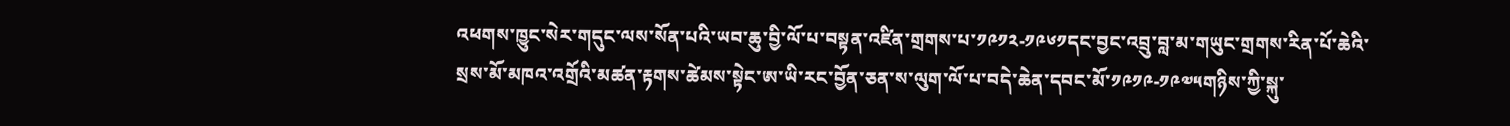འཕགས་ཁྱུང་སེར་གདུང་ལས་སོན་པའི་ཡབ་ཆུ་བྱི་ལོ་པ་བསྟན་འཛིན་གྲགས་པ་༡༩༡༢-༡༩༦༡དང་བྱང་འབྲུ་བླ་མ་གཡུང་གྲགས་རིན་པོ་ཆེའི་སྲས་མོ་མཁའ་འགྲོའི་མཚན་རྟགས་ཚེམས་སྟེང་ཨ་ཡི་རང་བྱོན་ཅན་ས་ལུག་ལོ་པ་བདེ་ཆེན་དབང་མོ་༡༩༡༩-༡༩༧༥གཉིས་ཀྱི་སྐུ་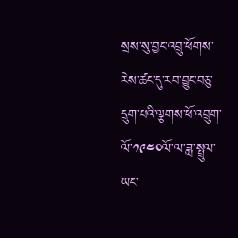སྲས་སུ་བྱང་འབྲུ་ཕོགས་རེས་ཚང་དུ་རབ་བྱུང་བཅུ་དྲུག་པའི་ལྕགས་ཕོ་འབྲུག་ལོ་༡༩༤༠ལོ་ལ་ཟླ་སྤྲུལ་ཡང་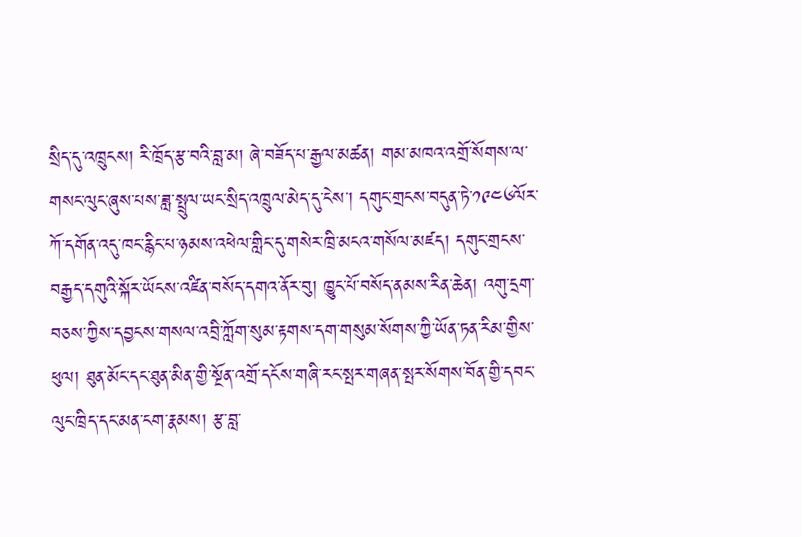སྲིད་དུ་འཁྲུངས། རི་ཁྲོད་རྩ་བའི་བླ་མ། ཞེ་བཟོད་པ་རྒྱལ་མཚན། གམ་མཁའ་འགྲོ་སོགས་ལ་གསང་ལུང་ཞུས་པས་ཟླ་སྤྲུལ་ཡང་སྲིད་འཁྲུལ་མེད་དུ་ངེས་། དགུང་གྲངས་བདུན་ཏེ་༡༩༤༦ལོར་ཀོ་དགོན་འདུ་ཁང་རྙིང་པ་ཉམས་འཕེལ་གླིང་དུ་གསེར་ཁྲི་མངའ་གསོལ་མཛད། དགུང་གྲངས་བརྒྱད་དགུའི་སྐོར་ཡོངས་འཛིན་བསོད་དགའ་ནོར་བུ། ཁྱུང་པོ་བསོད་ནམས་རིན་ཆེན། འགུ་དྲག་བཅས་ཀྱིས་དབྱངས་གསལ་འབྲི་ཀློག་སུམ་རྟགས་དག་གསུམ་སོགས་ཀྱི་ཡོན་ཏན་རིམ་གྱིས་ཕུལ། ཐུན་མོང་དང་ཐུན་མིན་གྱི་སྔོན་འགྲོ་དངོས་གཞི་རང་སྤར་གཞན་སྤར་སོགས་བོན་གྱི་དབང་ལུང་ཁྲིད་དང་མན་ངག་རྣམས། རྩ་བླ་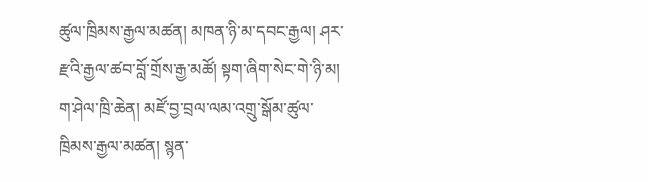ཚུལ་ཁྲིམས་རྒྱལ་མཚན། མཁན་ཉི་མ་དབང་རྒྱལ། ཤར་རྫའི་རྒྱལ་ཚབ་བློ་གྲོས་རྒྱ་མཚོ། སྟག་ཞིག་སེང་གེ་ཉི་མ། ག་ཤེལ་ཁྲི་ཆེན། མཛོ་བྱ་བྲལ་ལམ་འགྲུ་སྒོམ་ཚུལ་ཁྲིམས་རྒྱལ་མཚན། སྙན་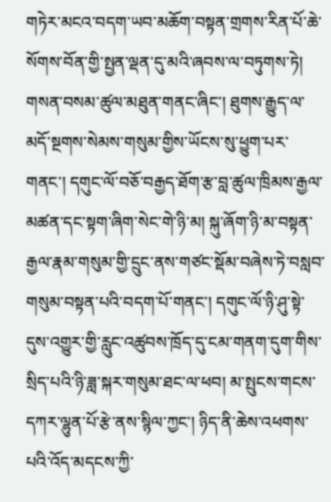གཏེར་མངའ་བདག་ཡབ་མཆོག་བསྟན་གྲགས་རིན་པོ་ཆེ་སོགས་བོན་གྱི་སྤྱན་ལྡན་དུ་མའི་ཞབས་ལ་བཏུགས་ཏེ། གསན་བསམ་ཚུལ་མཐུན་གནང་ཞིང་། ཐུགས་རྒྱུད་ལ་མདོ་སྔགས་སེམས་གསུམ་གྱིས་ཡོངས་སུ་ཕྱུག་པར་གནང་། དགུང་ལོ་བཅོ་བརྒྱད་ཐོག་རྩ་བླ་ཚུལ་ཁྲིམས་རྒྱལ་མཚན་དང་སྟག་ཞིག་སེང་གེ་ཉི་མ། སྐུ་ཞོག་ཉི་མ་བསྟན་རྒྱལ་རྣམ་གསུམ་གྱི་དྲུང་ནས་གཙང་སྡོམ་བཞེས་ཏེ་བསླབ་གསུམ་བསྟན་པའི་བདག་པོ་གནང་། དགུང་ལོ་ཉི་ཤུ་སྟེ་དུས་འགྱུར་གྱི་རླུང་འཚུབས་ཁྲོད་དུ་ངམ་གནག་དུག་གིས་སྲིད་པའི་ཉི་ཟླ་སྐར་གསུམ་ཐང་ལ་ཕབ། མ་སྤུངས་གངས་དཀར་ལྷུན་པོ་རྩེ་ནས་སྙིལ་ཀྱང་། ཉིད་ནི་ཆེས་འཕགས་པའི་འོད་མདངས་ཀྱི་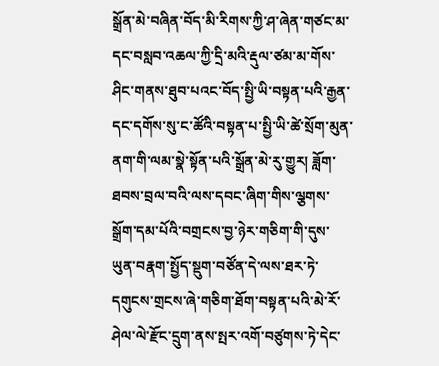སྒྲོན་མེ་བཞིན་བོད་མི་རིགས་ཀྱི་ཤ་ཞེན་གཙང་མ་དང་བསླབ་འཆལ་ཀྱི་དྲི་མའི་རྡུལ་ཙམ་མ་གོས་ཤིང་གནས་ཐུབ་པའང་བོད་སྤྱི་ཡི་བསྟན་པའི་རྒྱན་དང་དགོས་སུ་ང་ཚོའི་བསྟན་པ་སྤྱི་ཡི་ཚེ་སྲོག་མུན་ནག་གི་ལམ་སྣེ་སྟོན་པའི་སྒྲོན་མེ་རུ་གྱུར། ཟློག་ཐབས་བྲལ་བའི་ལས་དབང་ཞིག་གིས་ལྕགས་སྒྲོག་དམ་པོའི་བགྲངས་བྱ་ཉེར་གཅིག་གི་དུས་ཡུན་བརྣག་སྤྱོད་སྡུག་བཙོན་དེ་ལས་ཐར་ཏེ་དགུངས་གྲངས་ཞེ་གཅིག་ཐོག་བསྟན་པའི་མེ་རོ་ཤེལ་ལེ་རྫོང་དྲུག་ནས་སྤར་འགོ་བཙུགས་ཏེ་དེང་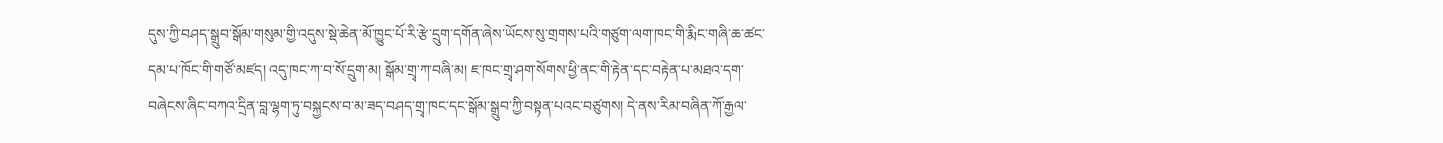དུས་ཀྱི་བཤད་སྒྲུབ་སྒོམ་གསུམ་གྱི་འདུས་སྡེ་ཆེན་མོ་ཁྱུང་པོ་རི་རྩེ་དྲུག་དགོན་ཞེས་ཡོངས་སུ་གྲགས་པའི་གཙུག་ལག་ཁང་གི་རྨིང་གཞི་ཆ་ཚང་དམ་པ་ཁོང་གི་གཙོ་མཛད། འདུ་ཁང་ཀ་བ་སོ་དྲུག་མ། སྒོམ་གྲྭ་ཀ་བཞི་མ། ཇ་ཁང་གྲྭ་ཤག་སོགས་ཕྱི་ནང་གི་རྟེན་དང་བརྟེན་པ་མཐའ་དག་བཞེངས་ཞིང་བཀའ་དྲིན་བླ་ལྷག་ཏུ་བསྐྱངས་བ་མ་ཟད་བཤད་གྲྭ་ཁང་དང་སྒོམ་སྒྲུབ་ཀྱི་བསྟན་པའང་བཙུགས། དེ་ནས་རིམ་བཞིན་ཀོ་རྒྱལ་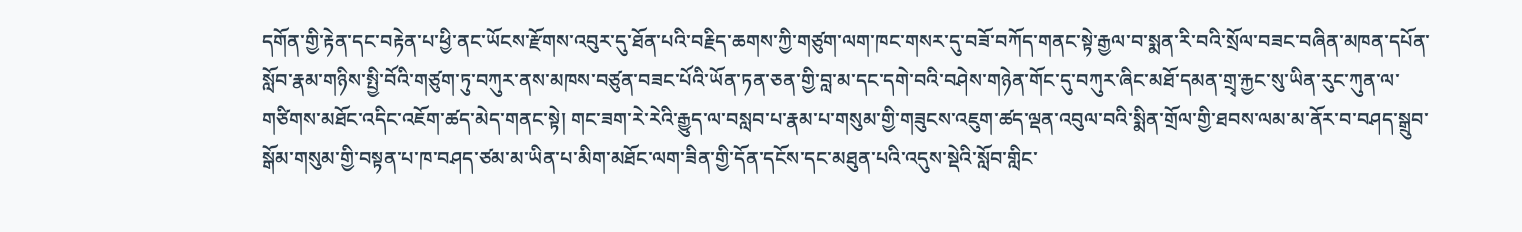དགོན་གྱི་རྟེན་དང་བརྟེན་པ་ཕྱི་ནང་ཡོངས་རྫོགས་འབུར་དུ་ཐོན་པའི་བརྗིད་ཆགས་ཀྱི་གཙུག་ལག་ཁང་གསར་དུ་བཟོ་བཀོད་གནང་སྟེ་རྒྱལ་བ་སྨན་རི་བའི་སྲོལ་བཟང་བཞིན་མཁན་དཔོན་སློབ་རྣམ་གཉིས་སྤྱི་བོའི་གཙུག་ཏུ་བཀུར་ནས་མཁས་བཙུན་བཟང་པོའི་ཡོན་ཏན་ཅན་གྱི་བླ་མ་དང་དགེ་བའི་བཤེས་གཉེན་གོང་དུ་བཀུར་ཞིང་མཐོ་དམན་གྲྭ་རྐྱང་སུ་ཡིན་རུང་ཀུན་ལ་གཙིགས་མཐོང་འདིང་འཇོག་ཚད་མེད་གནང་སྟེ། གང་ཟག་རེ་རེའི་རྒྱུད་ལ་བསླབ་པ་རྣམ་པ་གསུམ་གྱི་གཟུངས་འཇུག་ཚད་ལྡན་འབུལ་བའི་སྨིན་གྲོལ་གྱི་ཐབས་ལམ་མ་ནོར་བ་བཤད་སྒྲུབ་སྒོམ་གསུམ་གྱི་བསྟན་པ་ཁ་བཤད་ཙམ་མ་ཡིན་པ་མིག་མཐོང་ལག་ཟིན་གྱི་དོན་དངོས་དང་མཐུན་པའི་འདུས་སྡེའི་སློབ་གླིང་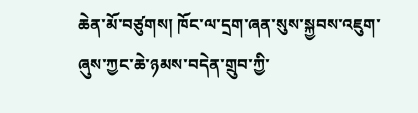ཆེན་མོ་བཙུགས། ཁོང་ལ་དྲག་ཞན་སུས་སྐྱབས་འཇུག་ཞུས་ཀྱང་ཆེ་ཉམས་བདེན་གྲུབ་ཀྱི་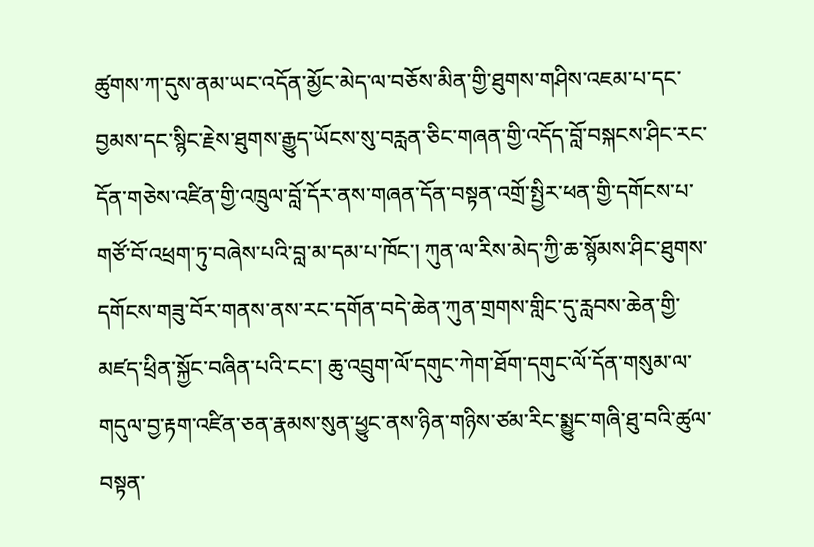ཚུགས་ཀ་དུས་ནམ་ཡང་འདོན་མྱོང་མེད་ལ་བཅོས་མིན་གྱི་ཐུགས་གཤིས་འཇམ་པ་དང་བྱམས་དང་སྙིང་རྗེས་ཐུགས་རྒྱུད་ཡོངས་སུ་བརླན་ཅིང་གཞན་གྱི་འདོད་བློ་བསྐངས་ཤིང་རང་དོན་གཅེས་འཛིན་གྱི་འཁྲུལ་བློ་དོར་ནས་གཞན་དོན་བསྟན་འགྲོ་སྤྱིར་ཕན་གྱི་དགོངས་པ་གཙོ་བོ་འཕྲག་ཏུ་བཞེས་པའི་བླ་མ་དམ་པ་ཁོང་། ཀུན་ལ་རིས་མེད་ཀྱི་ཆ་སྙོམས་ཤིང་ཐུགས་དགོངས་གཟུ་བོར་གནས་ནས་རང་དགོན་བདེ་ཆེན་ཀུན་གྲགས་གླིང་དུ་རླབས་ཆེན་གྱི་མཛད་ཕྲིན་སྐྱོང་བཞིན་པའི་ངང་། ཆུ་འབྲུག་ལོ་དགུང་ཀེག་ཐོག་དགུང་ལོ་དོན་གསུམ་ལ་གདུལ་བྱ་རྟག་འཛིན་ཅན་རྣམས་སུན་ཕྱུང་ནས་ཉིན་གཉིས་ཙམ་རིང་སྨྱུང་གཞི་ཐུ་བའི་ཚུལ་བསྟན་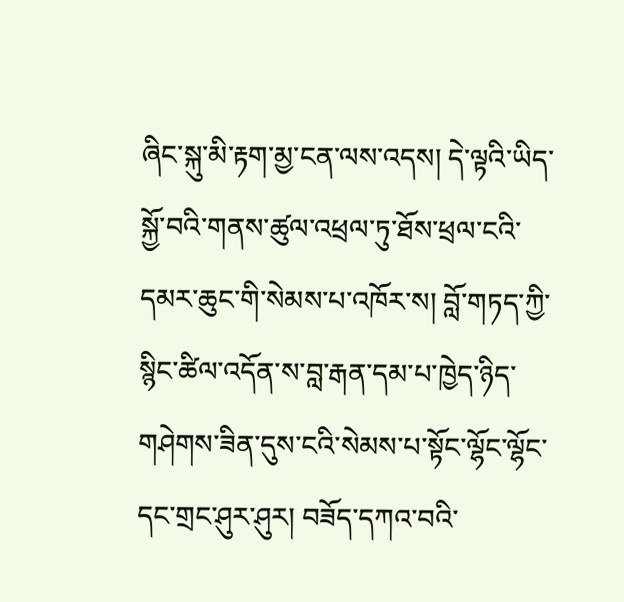ཞིང་སྐུ་མི་རྟག་མྱ་ངན་ལས་འདས། དེ་ལྟའི་ཡིད་སྐྱོ་བའི་གནས་ཚུལ་འཕྲལ་ཏུ་ཐོས་ཕྲལ་ངའི་དམར་ཆུང་གི་སེམས་པ་འཁོར་ས། བློ་གཏད་ཀྱི་སྙིང་ཚིལ་འདོན་ས་བླ་རྒན་དམ་པ་ཁྱེད་ཉིད་གཤེགས་ཟིན་དུས་ངའི་སེམས་པ་སྟོང་ལྷོང་ལྷོང་དང་གྲང་ཤུར་ཤུར། བཟོད་དཀའ་བའི་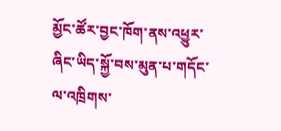མྱོང་ཚོར་བྱང་ཁོག་ནས་འཕྱུར་ཞིང་ཡིད་སྐྱོ་བས་མུན་པ་གདོང་ལ་འཁྲིགས་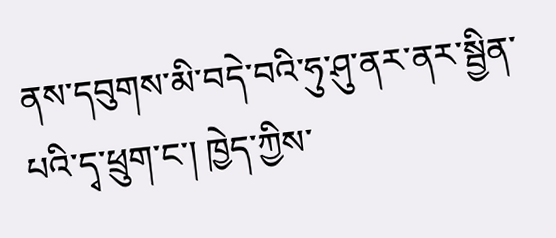ནས་དབུགས་མི་བདེ་བའི་ཧུ་ཤུ་ནར་ནར་སྦྱིན་པའི་དྭ་ཕྲུག་ང་། ཁྱེད་ཀྱིས་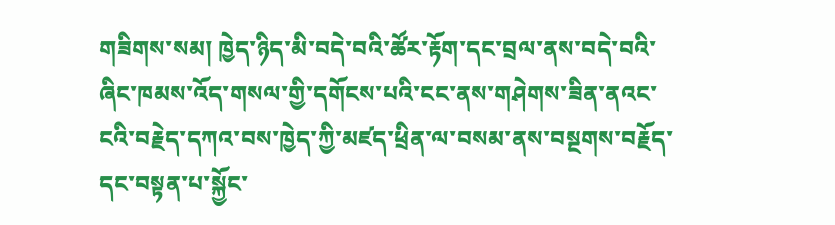གཟིགས་སམ། ཁྱེད་ཉིད་མི་བདེ་བའི་ཚོར་རྟོག་དང་བྲལ་ནས་བདེ་བའི་ཞིང་ཁམས་འོད་གསལ་གྱི་དགོངས་པའི་ངང་ནས་གཤེགས་ཟིན་ནའང་ངའི་བརྗེད་དཀའ་བས་ཁྱེད་ཀྱི་མཛད་ཕྲིན་ལ་བསམ་ནས་བསྔགས་བརྗོད་དང་བསྟན་པ་སྐྱོང་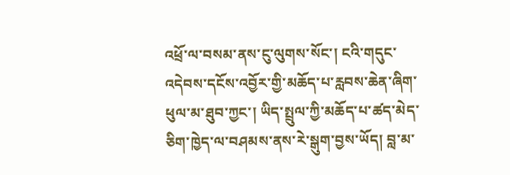འཕྲོ་ལ་བསམ་ནས་ངུ་ལུགས་སོང་། ངའི་གདུང་འདེབས་དངོས་འབྱོར་གྱི་མཆོད་པ་རླབས་ཆེན་ཞིག་ཕུལ་མ་ཐུབ་ཀྱང་། ཡིད་སྤྲུལ་ཀྱི་མཆོད་པ་ཚད་མེད་ཅིག་ཁྱེད་ལ་བཤམས་ནས་རེ་སྒུག་བྱས་ཡོད། བླ་མ་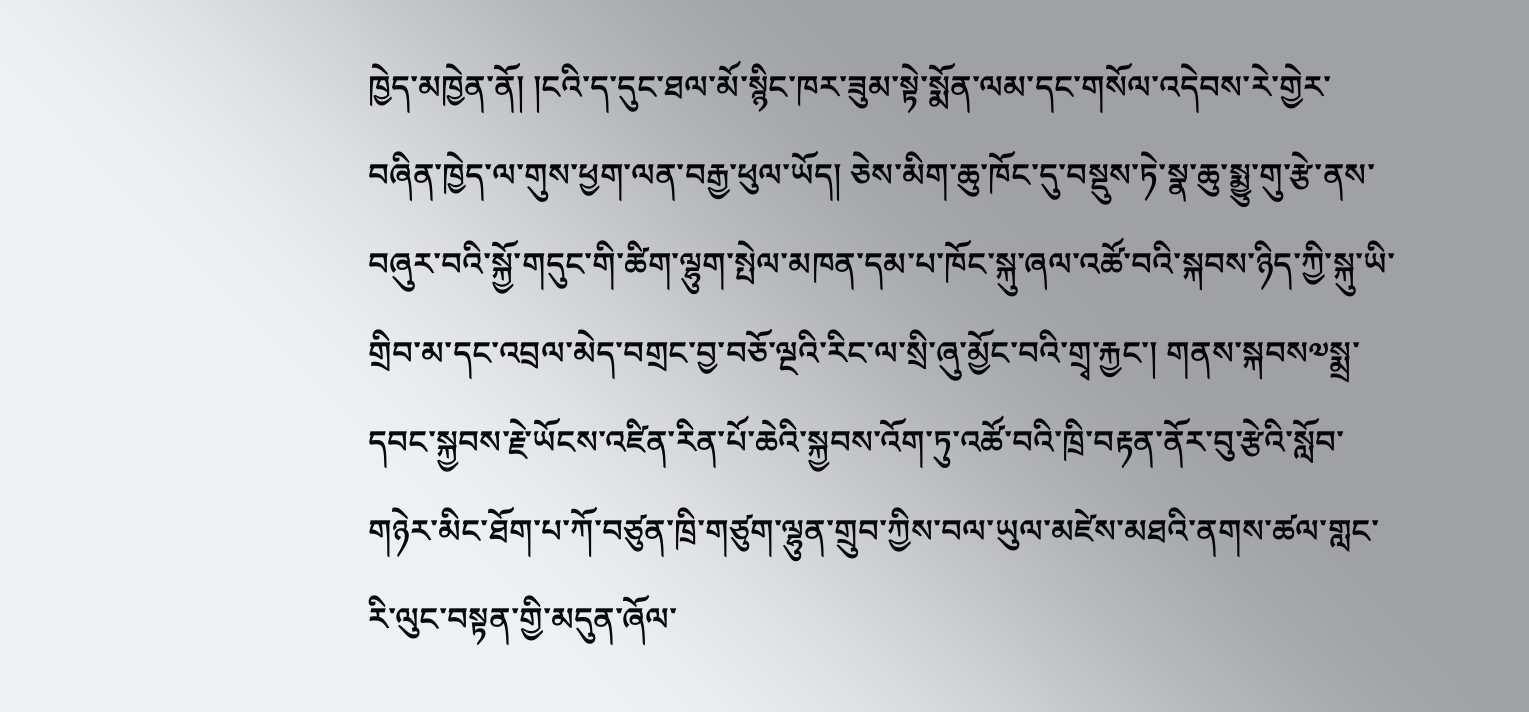ཁྱེད་མཁྱེན་ནོ། །ངའི་ད་དུང་ཐལ་མོ་སྙིང་ཁར་ཟུམ་སྟེ་སྨོན་ལམ་དང་གསོལ་འདེབས་རེ་གྱེར་བཞིན་ཁྱེད་ལ་གུས་ཕྱག་ལན་བརྒྱ་ཕུལ་ཡོད། ཅེས་མིག་ཆུ་ཁོང་དུ་བསྡུས་ཏེ་སྣ་ཆུ་སྨྱུ་གུ་རྩེ་ནས་བཞུར་བའི་སྐྱོ་གདུང་གི་ཚིག་ལྷུག་སྤེལ་མཁན་དམ་པ་ཁོང་སྐུ་ཞལ་འཚོ་བའི་སྐབས་ཉིད་ཀྱི་སྐུ་ཡི་གྲིབ་མ་དང་འབྲལ་མེད་བགྲང་བྱ་བཅོ་ལྔའི་རིང་ལ་སྲི་ཞུ་མྱོང་བའི་གྲྭ་རྐྱང་། གནས་སྐབས༧སྨྲ་དབང་སྐྱབས་རྗེ་ཡོངས་འཛིན་རིན་པོ་ཆེའི་སྐྱབས་འོག་ཏུ་འཚོ་བའི་ཁྲི་བརྟན་ནོར་བུ་རྩེའི་སློབ་གཉེར་མིང་ཐོག་པ་ཀོ་བཙུན་ཁྲི་གཙུག་ལྷུན་གྲུབ་ཀྱིས་བལ་ཡུལ་མཛེས་མཐའི་ནགས་ཚལ་གླང་རི་ལུང་བསྟན་གྱི་མདུན་ཞོལ་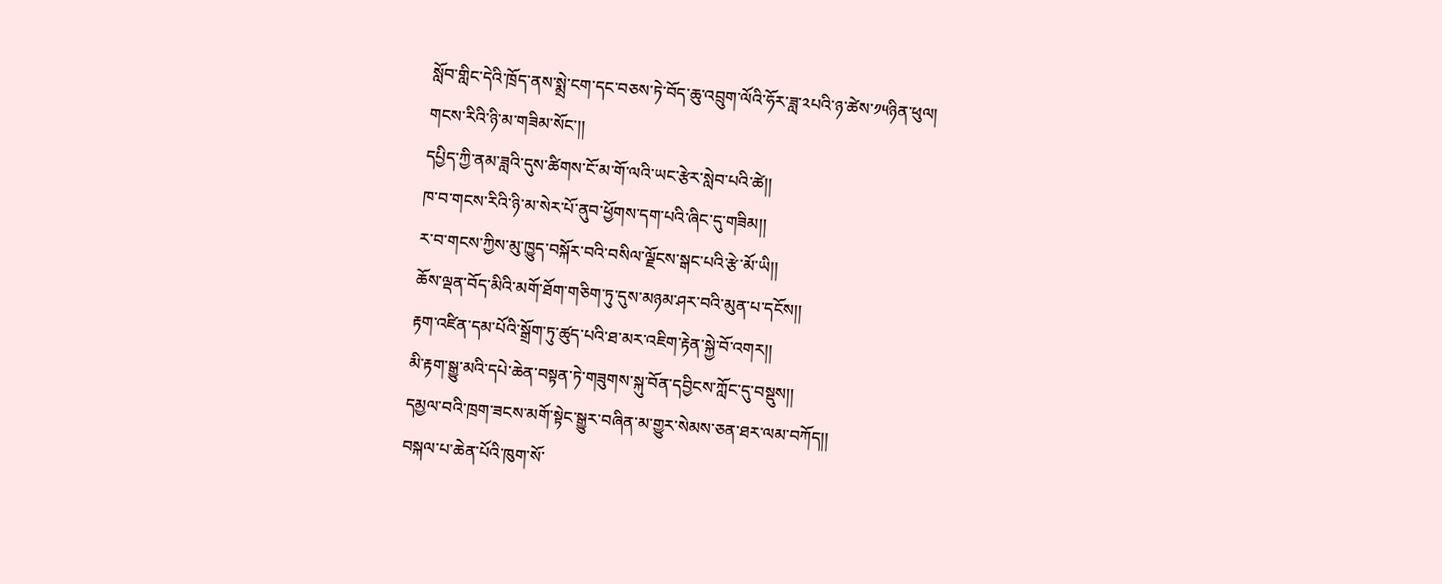སློབ་གླིང་དེའི་ཁྲོད་ནས་སྨྲེ་ངག་དང་བཅས་ཏེ་བོད་ཆུ་འབྲུག་ལོའི་ཧོར་ཟླ་༢པའི་ཉ་ཚེས་༡༥ཉིན་ཕུལ།
གངས་རིའི་ཉི་མ་གཟིམ་སོང་།།
དཔྱིད་ཀྱི་ནམ་ཟླའི་དུས་ཚིགས་ངོ་མ་གོ་ལའི་ཡང་རྩེར་སླེབ་པའི་ཚེ།།
ཁ་བ་གངས་རིའི་ཉི་མ་སེར་པོ་ནུབ་ཕྱོགས་དག་པའི་ཞིང་དུ་གཟིམ།།
ར་བ་གངས་ཀྱིས་མུ་ཁྱུད་བསྐོར་བའི་བསིལ་ལྗོངས་སྒང་པའི་རྩེ་མོ་ཡི།།
ཆོས་ལྡན་བོད་མིའི་མགོ་ཐོག་གཅིག་ཏུ་དུས་མཉམ་ཤར་བའི་མུན་པ་དངོས།།
རྟག་འཛིན་དམ་པོའི་སྒྲོག་ཏུ་ཚུད་པའི་ཐ་མར་འཇིག་རྟེན་སྐྱེ་བོ་འགར།།
མི་རྟག་སྒྱུ་མའི་དཔེ་ཆེན་བསྟན་ཏེ་གཟུགས་སྐུ་བོན་དབྱིངས་ཀློང་དུ་བསྡུས།།
དམྱལ་བའི་ཁྲག་ཟངས་མགོ་སྟེང་སྒྱུར་བཞིན་མ་གྱུར་སེམས་ཅན་ཐར་ལམ་བཀོད།།
བསྐལ་པ་ཆེན་པོའི་ཁུག་སོ་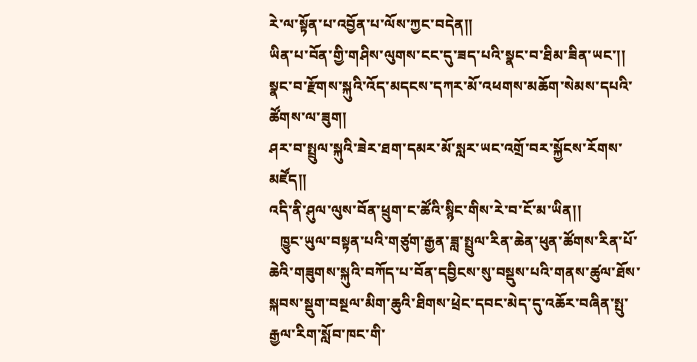རེ་ལ་སྟོན་པ་འབྱོན་པ་ལོས་ཀྱང་བདེན།།
ཡིན་པ་བོན་གྱི་གཤིས་ལུགས་ངང་དུ་ཟད་པའི་སྣང་བ་ཐིམ་ཟིན་ཡང་།།
སྣང་བ་རྫོགས་སྐུའི་འོད་མདངས་དཀར་མོ་འཕགས་མཆོག་སེམས་དཔའི་ཚོགས་ལ་ཟུག།
ཤར་བ་སྤྲུལ་སྐུའི་ཟེར་ཐག་དམར་མོ་སླར་ཡང་འགྲོ་བར་སྐྱོངས་རོགས་མཛོད།།
འདི་ནི་ཤུལ་ལུས་བོན་ཕྲུག་ང་ཚོའི་སྙིང་གིས་རེ་བ་ངོ་མ་ཡིན།།
   ཁྱུང་ཡུལ་བསྟན་པའི་གཙུག་རྒྱན་ཟླ་སྤྲུལ་རིན་ཆེན་ཕུན་ཚོགས་རིན་པོ་ཆེའི་གཟུགས་སྐུའི་བཀོད་པ་བོན་དབྱིངས་སུ་བསྡུས་པའི་གནས་ཚུལ་ཐོས་སྐབས་སྡུག་བསྔལ་མིག་ཆུའི་ཐིགས་ཕྲེང་དབང་མེད་དུ་འཆོར་བཞིན་སྤུ་རྒྱལ་རིག་སློབ་ཁང་གི་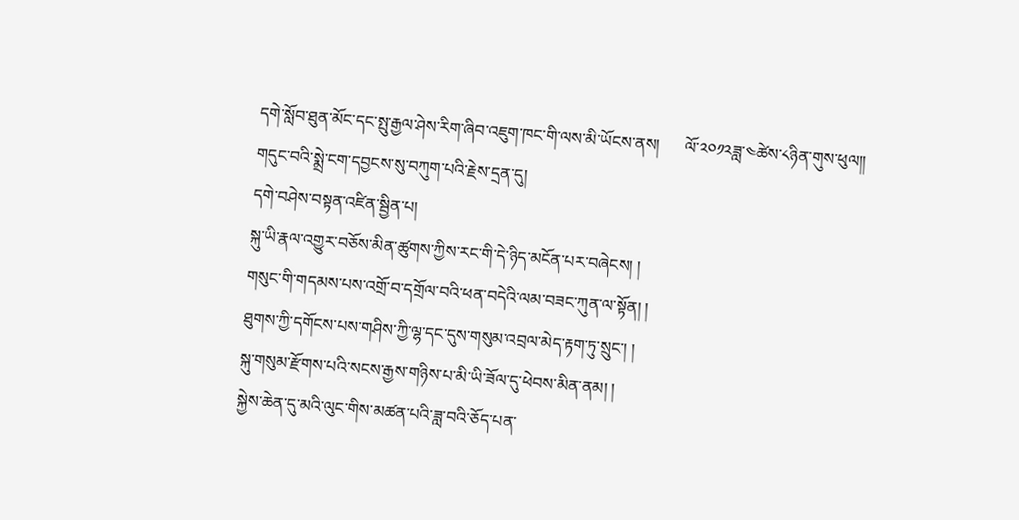དགེ་སློབ་ཐུན་མོང་དང་སྤུ་རྒྱལ་ཤེས་རིག་ཞིབ་འཇུག་ཁང་གི་ལས་མི་ཡོངས་ནས།      ལོ་༢༠༡༢ཟླ་༤ཚེས་༨ཉིན་གུས་ཕུལ།།
གདུང་བའི་སྨྲེ་ངག་དབྱངས་སུ་བཀུག་པའི་རྗེས་དྲན་དུ།
དགེ་བཤེས་བསྟན་འཛིན་སྦྱིན་པ།
སྐུ་ཡི་རྣལ་འགྱུར་བཅོས་མིན་ཚུགས་ཀྱིས་རང་གི་དེ་ཉིད་མངོན་པར་བཞེངས། །
གསུང་གི་གདམས་པས་འགྲོ་བ་དགྲོལ་བའི་ཕན་བདེའི་ལམ་བཟང་ཀུན་ལ་སྟོན། །
ཐུགས་ཀྱི་དགོངས་པས་གཤིས་ཀྱི་ལྷ་དང་དུས་གསུམ་འབྲལ་མེད་རྟག་ཏུ་སྲུང་། །
སྐུ་གསུམ་རྫོགས་པའི་སངས་རྒྱས་གཉིས་པ་མི་ཡི་ཟོལ་དུ་ཕེབས་མིན་ནམ། །
སྐྱེས་ཆེན་དུ་མའི་ལུང་གིས་མཚན་པའི་ཟླ་བའི་ཅོད་པན་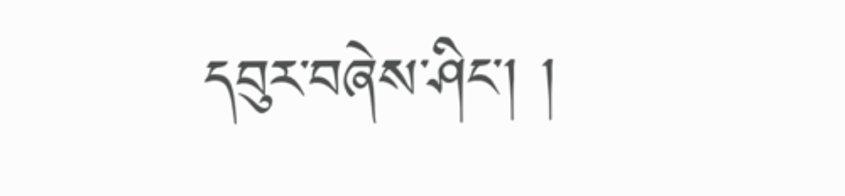དབུར་བཞེས་ཤིང་། །